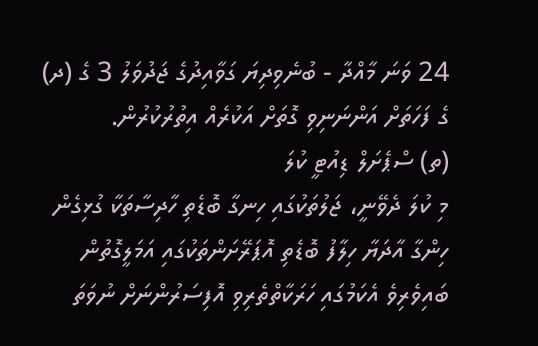24 ވަނަ މާއްދާ - ބުނެވިދިޔަ ގަވާއިދުގެ ޖަދުވަލު 3 ގެ (ދ) ގެ ފަހަތަށް އަންނަނިވި ގޮތަށް އަކުރެއް އިތުރުކުރުން.
(ތ) ސްޕެށަލް ޑިއުޓީ ކުލަ
މި ކުލަ ދެވޭނީ، ޖަލުތަކުގައި ހިނގާ ބޮޑެތި ހާދިސާތަކާ ގުޅިގެން ހިންގާ އާދަޔާ ހިލާފު ބޮޑެތި އޮޕަރޭށަންތަކުގައި އަމަލީގޮތުން ބައިވެރިވެ އެކަމުގައި ހަރަކާތްތެރިވި އޮފިސަރުންނަށް ނުވަތަ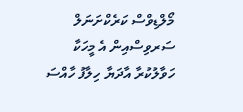މޯލްޑިވްސް ކަރެކްށަނަލް ސަރވިސްއިން އެ މީހަކާ ހަވާލުކުރާ އާދަޔާ ހިލާފު ހާއްސަ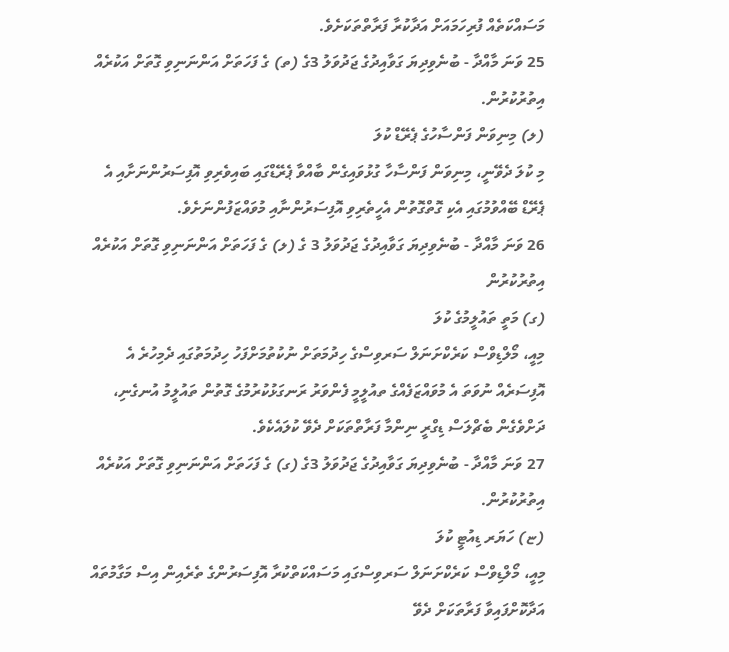މަސައްކަތެއް ފުރިހަމައަށް އަދާކުރާ ފަރާތްތަކަށެވެ.
25 ވަނަ މާއްދާ - ބުނެވިދިޔަ ގަވާއިދުގެ ޖަދުވަލު 3ގެ (ތ) ގެ ފަހަތަށް އަންނަނިވި ގޮތަށް އަކުރެއް އިތުރުކުރުން.
(ލ) މިނިވަން ފަންސާހުގެ ޕެރޭޑް ކުލަ
މި ކުލަ ދެވޭނީ، މިނިވަން ފަންސާހާ ގުޅުވައިގެން ބާއްވާ ޕެރޭޑްގައި ބައިވެރިވި އޮފިސަރުންނަށާއި އެ ޕެރޭޑް ބޭއްވުމުގައި އެކި ގޮތްގޮތުން އެހީތެރިވި އޮފިސަރުންނާއި މުވައްޒަފުންނަށެވެ.
26 ވަނަ މާއްދާ - ބުނެވިދިޔަ ގަވާއިދުގެ ޖަދުވަލު 3 ގެ (ލ) ގެ ފަހަތަށް އަންނަނިވި ގޮތަށް އަކުރެއް އިތުރުކުރުން
(ގ) މަތީ ތައުލީމުގެ ކުލަ
މިއީ، މޯލްޑިވްސް ކަރެކްށަނަލް ސަރވިސްގެ ހިދުމަތަށް ނުކުތުމަށްފަހު ހިދުމަތުގައި ދެމިހުރެ އެ އޮފިސަރެއް ނުވަތަ އެ މުވައްޒަފެއްގެ ތއުލީމީ ފެންވަރު ރަނގަޅުކުރުމުގެ ގޮތުން ތައުލީމު އުނގެނި، ދަށްވެގެން ބެޗްލަސް ޑިގްރީ ނިންމާ ފަރާތްތަކަށް ދެވޭ ކުލައެކެވެ.
27 ވަނަ މާއްދާ - ބުނެވިދިޔަ ގަވާއިދުގެ ޖަދުވަލު 3ގެ (ގ) ގެ ފަހަތަށް އަންނަނިވި ގޮތަށް އަކުރެއް އިތުރުކުރުން.
(ޏ) ހަޔަރ ޑިއުޓީ ކުލަ
މިއީ، މޯލްޑިވްސް ކަރެކްށަނަލް ސަރވިސްގައި މަސައްކަތްކުރާ އޮފިސަރުންގެ ތެރެއިން އިސް މަގާމުތައް އަދާކޮށްފައިވާ ފަރާތަކަށް ދެވޭ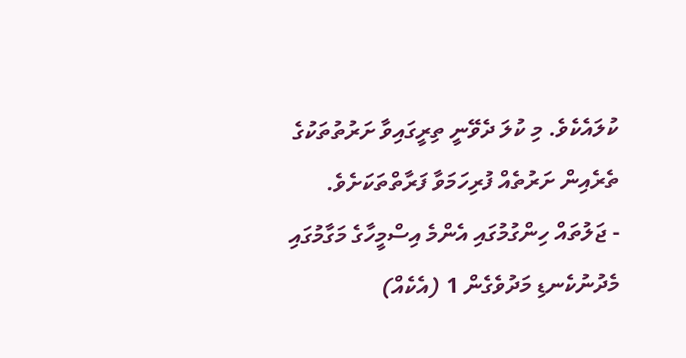ކުލައެކެވެ. މި ކުލަ ދެވޭނީ ތިރީގައިވާ ށަރުތުތަކުގެ ތެރެއިން ށަރުތެއް ފުރިހަމަވާ ފަރާތްތަކަށެވެ.
- ޖަލުތައް ހިންގުމުގައި އެންމެ އިސްމީހާގެ މަގާމުގައި މެދުނުކެނޑި މަދުވެގެން 1 (އެކެއް)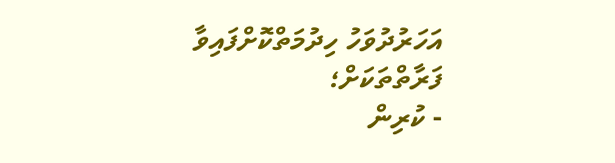އަހަރުދުވަހު ހިދުމަތްކޮށްފައިވާ ފަރާތްތަކަށް؛
- ކުރިން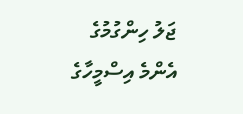ޖަލު ހިންގުމުގެ އެންމެ އިސްމީހާގެ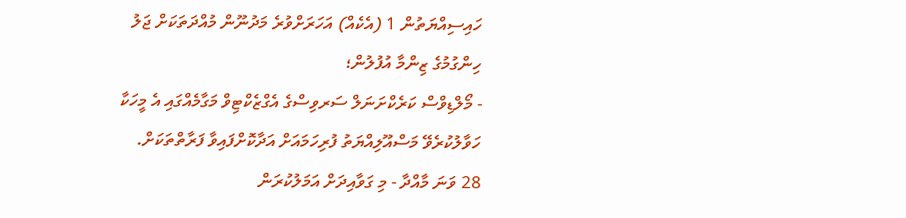ހައިސިއްޔަތުން 1 (އެކެއް) އަހަރަށްވުރެ މަދުނޫން މުއްދަތަކަށް ޖަލު ހިންގުމުގެ ޒިންމާ އުފުލުން؛
- މޯލްޑިވްސް ކަރެކްށަނަލް ސަރވިސްގެ އެގްޒެކްޓިވް މަގާމެއްގައި އެ މީހަކާ ހަވާލުކުރެވޭ މަސްއޫލިއްޔަތު ފުރިހަމައަށް އަދާކޮށްފައިވާ ފަރާތްތަކަށް.
28 ވަނަ މާއްދާ - މި ގަވާއިދަށް އަމަލުކުރަން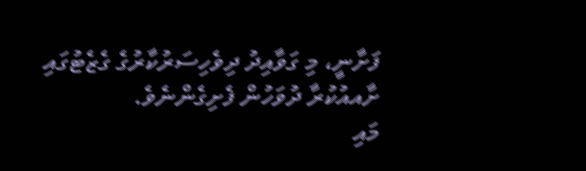ފަށާނީ، މި ގަވާއިދު ދިވެހިސަރުކާރުގެ ގެޒެޓުގައި ށާއއުކުރާ ދުވަހުން ފެށިގެންނެވެ.
މައި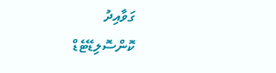ގަވާއިދު
ކޮންސޮލިޑޭޓެޑް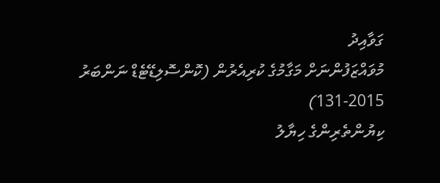ގަވާއިދު
މުވައްޒަފުންނަށް މަގާމުގެ ކުރިއެރުން (ކޮންސޮލިޑޭޓެޑް ނަންބަރު 2015-131)
ކިޔުންތެރިންގެ ހިޔާލު